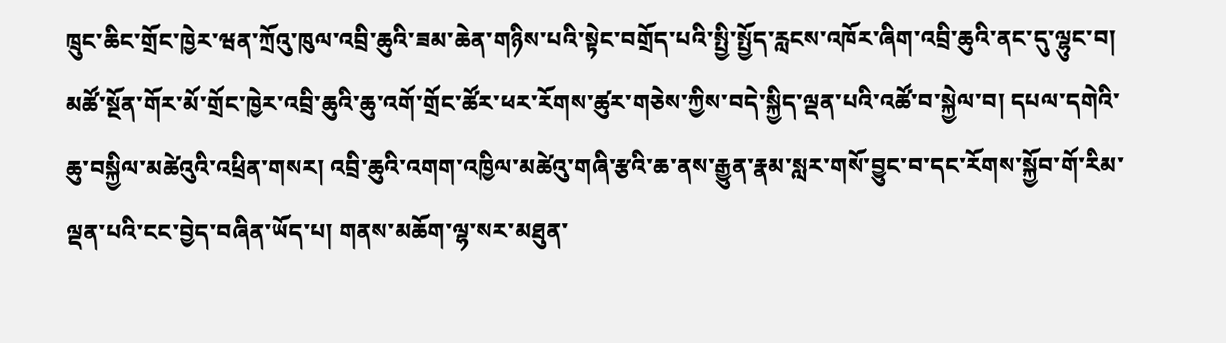ཁྲུང་ཆིང་གྲོང་ཁྱེར་ཝན་ཀྲོའུ་ཁུལ་འབྲི་ཆུའི་ཟམ་ཆེན་གཉིས་པའི་སྟེང་བགྲོད་པའི་སྤྱི་སྤྱོད་རླངས་འཁོར་ཞིག་འབྲི་ཆུའི་ནང་དུ་ལྷུང་བ། མཚོ་སྔོན་གོར་མོ་གྲོང་ཁྱེར་འབྲི་ཆུའི་ཆུ་འགོ་གྲོང་ཚོར་ཕར་རོགས་ཚུར་གཅེས་ཀྱིས་བདེ་སྐྱིད་ལྡན་པའི་འཚོ་བ་སྐྱེལ་བ། དཔལ་དགེའི་ཆུ་བསྐྱིལ་མཚེའུའི་འཕྲིན་གསར། འབྲི་ཆུའི་འགག་འཁྱིལ་མཚེའུ་གཞི་རྩའི་ཆ་ནས་རྒྱུན་རྣམ་སླར་གསོ་བྱུང་བ་དང་རོགས་སྐྱོབ་གོ་རིམ་ལྡན་པའི་ངང་བྱེད་བཞིན་ཡོད་པ། གནས་མཆོག་ལྷ་སར་མཐུན་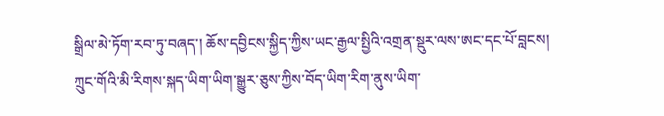སྒྲིལ་མེ་ཏོག་རབ་ཏུ་བཞད་། ཆོས་དབྱིངས་སྐྱིད་ཀྱིས་ཡང་རྒྱལ་སྤྱིའི་འགྲན་སྡུར་ལས་ཨང་དང་པོ་བླངས། ཀྲུང་གོའི་མི་རིགས་སྐད་ཡིག་ཡིག་སྒྱུར་ཅུས་ཀྱིས་བོད་ཡིག་རིག་ནུས་ཡིག་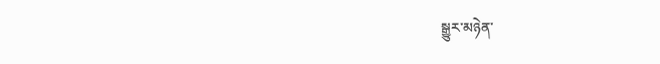སྒྱུར་མཉེན་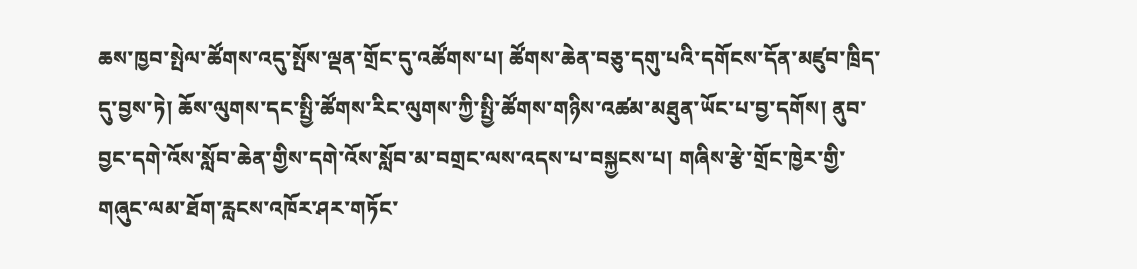ཆས་ཁྱབ་སྤེལ་ཚོགས་འདུ་སྤོས་ལྡན་གྲོང་དུ་འཚོགས་པ། ཚོགས་ཆེན་བཅུ་དགུ་པའི་དགོངས་དོན་མཛུབ་ཁྲིད་དུ་བྱས་ཏེ། ཆོས་ལུགས་དང་སྤྱི་ཚོགས་རིང་ལུགས་ཀྱི་སྤྱི་ཚོགས་གཉིས་འཚམ་མཐུན་ཡོང་པ་བྱ་དགོས། ནུབ་བྱང་དགེ་འོས་སློབ་ཆེན་གྱིས་དགེ་འོས་སློབ་མ་བགྲང་ལས་འདས་པ་བསྐྱངས་པ། གཞིས་རྩེ་གྲོང་ཁྱེར་གྱི་གཞུང་ལམ་ཐོག་རླངས་འཁོར་ཤར་གཏོང་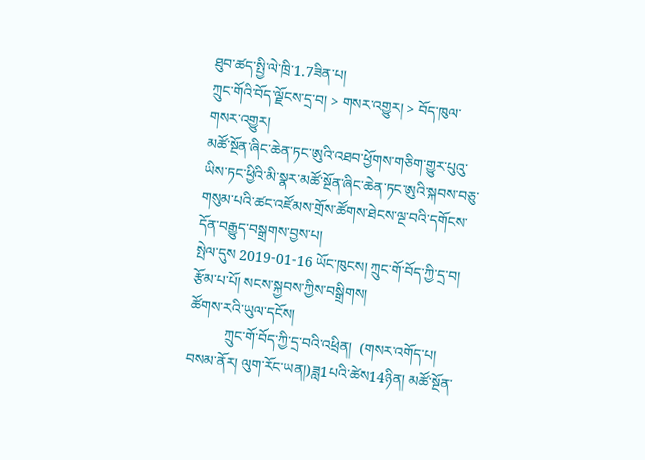ཐུབ་ཚད་སྤྱི་ལེ་ཁྲི་1.7ཟིན་པ།
ཀྲུང་གོའི་བོད་ལྗོངས་དྲ་བ། > གསར་འགྱུར། > བོད་ཁུལ་གསར་འགྱུར།
མཚོ་སྔོན་ཞིང་ཆེན་ཏང་ཨུའི་འཐབ་ཕྱོགས་གཅིག་གྱུར་པུའུ་ཡིས་ཏང་ཕྱིའི་མི་སྣར་མཚོ་སྔོན་ཞིང་ཆེན་ཏང་ཨུའི་སྐབས་བཅུ་གསུམ་པའི་ཚང་འཛོམས་གྲོས་ཚོགས་ཐེངས་ལྔ་བའི་དགོངས་དོན་བརྒྱུད་བསྒྲགས་བྱས་པ།
སྤེལ་དུས 2019-01-16 ཡོང་ཁུངས། ཀྲུང་གོ་བོད་ཀྱི་དྲ་བ། རྩོམ་པ་པོ། སངས་སྐྱབས་ཀྱིས་བསྒྲིགས།
ཚོགས་རའི་ཡུལ་དངོས།
          ཀྲུང་གོ་བོད་ཀྱི་དྲ་བའི་འཕྲིན།  (གསར་འགོད་པ། བསམ་ནོར། ལུག་རོང་ཡན།)ཟླ1པའི་ཚེས14ཉིན། མཚོ་སྔོན་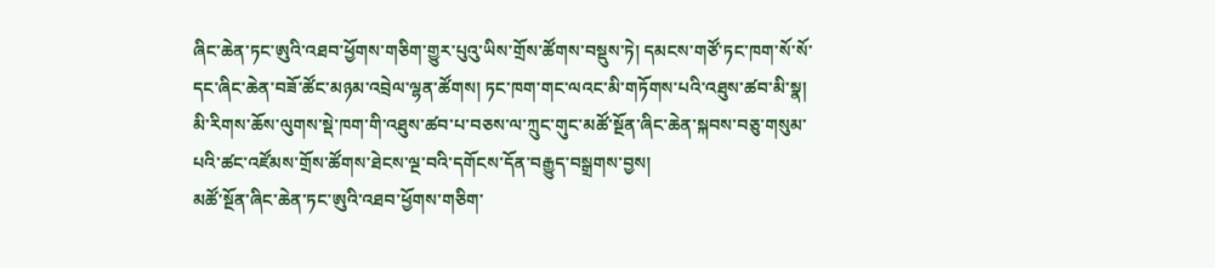ཞིང་ཆེན་ཏང་ཨུའི་འཐབ་ཕྱོགས་གཅིག་གྱུར་པུའུ་ཡིས་གྲོས་ཚོགས་བསྡུས་ཏེ། དམངས་གཙོ་ཏང་ཁག་སོ་སོ་དང་ཞིང་ཆེན་བཟོ་ཚོང་མཉམ་འབྲེལ་ལྷན་ཚོགས། ཏང་ཁག་གང་ལའང་མི་གཏོགས་པའི་འཐུས་ཚབ་མི་སྣ། མི་རིགས་ཆོས་ལུགས་སྡེ་ཁག་གི་འཐུས་ཚབ་པ་བཅས་ལ་ཀྲུང་གུང་མཚོ་སྔོན་ཞིང་ཆེན་སྐབས་བཅུ་གསུམ་པའི་ཚང་འཛོམས་གྲོས་ཚོགས་ཐེངས་ལྔ་བའི་དགོངས་དོན་བརྒྱུད་བསྒྲགས་བྱས།
མཚོ་སྔོན་ཞིང་ཆེན་ཏང་ཨུའི་འཐབ་ཕྱོགས་གཅིག་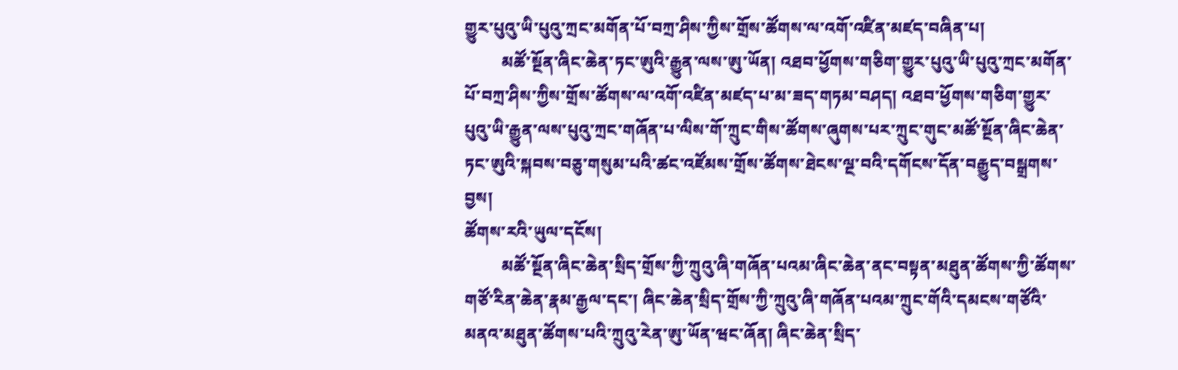གྱུར་པུའུ་ཡི་པུའུ་ཀྲང་མགོན་པོ་བཀྲ་ཤིས་ཀྱིས་གྲོས་ཚོགས་ལ་འགོ་འཛིན་མཛད་བཞིན་པ།
         མཚོ་སྔོན་ཞིང་ཆེན་ཏང་ཨུའི་རྒྱུན་ལས་ཨུ་ཡོན། འཐབ་ཕྱོགས་གཅིག་གྱུར་པུའུ་ཡི་པུའུ་ཀྲང་མགོན་པོ་བཀྲ་ཤིས་ཀྱིས་གྲོས་ཚོགས་ལ་འགོ་འཛིན་མཛད་པ་མ་ཟད་གཏམ་བཤད། འཐབ་ཕྱོགས་གཅིག་གྱུར་པུའུ་ཡི་རྒྱུན་ལས་པུའུ་ཀྲང་གཞོན་པ་ལིས་གོ་ཀྲུང་གིས་ཚོགས་ཞུགས་པར་ཀྲུང་གུང་མཚོ་སྔོན་ཞིང་ཆེན་ཏང་ཨུའི་སྐབས་བཅུ་གསུམ་པའི་ཚང་འཛོམས་གྲོས་ཚོགས་ཐེངས་ལྔ་བའི་དགོངས་དོན་བརྒྱུད་བསྒྲགས་བྱས།
ཚོགས་རའི་ཡུལ་དངོས།
         མཚོ་སྔོན་ཞིང་ཆེན་སྲིད་གྲོས་ཀྱི་ཀྲུའུ་ཞི་གཞོན་པའམ་ཞིང་ཆེན་ནང་བསྟན་མཐུན་ཚོགས་ཀྱི་ཚོགས་གཙོ་རིན་ཆེན་རྣམ་རྒྱལ་དང་། ཞིང་ཆེན་སྲིད་གྲོས་ཀྱི་ཀྲུའུ་ཞི་གཞོན་པའམ་ཀྲུང་གོའི་དམངས་གཙོའི་མནའ་མཐུན་ཚོགས་པའི་ཀྲུའུ་རེན་ཨུ་ཡོན་ཝང་ཞོན། ཞིང་ཆེན་སྲིད་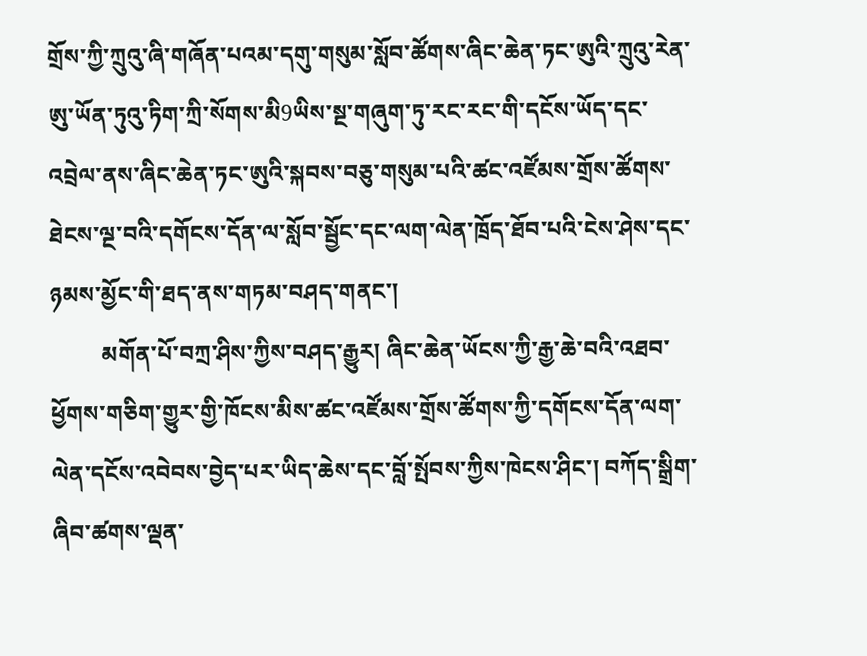གྲོས་ཀྱི་ཀྲུའུ་ཞི་གཞོན་པའམ་དགུ་གསུམ་སློབ་ཚོགས་ཞིང་ཆེན་ཏང་ཨུའི་ཀྲུའུ་རེན་ཨུ་ཡོན་ཏུའུ་ཏིག་ཀྲི་སོགས་མི9ཡིས་སྔ་གཞུག་ཏུ་རང་རང་གི་དངོས་ཡོད་དང་འབྲེལ་ནས་ཞིང་ཆེན་ཏང་ཨུའི་སྐབས་བཅུ་གསུམ་པའི་ཚང་འཛོམས་གྲོས་ཚོགས་ཐེངས་ལྔ་བའི་དགོངས་དོན་ལ་སློབ་སྦྱོང་དང་ལག་ལེན་ཁྲོད་ཐོབ་པའི་ངེས་ཤེས་དང་ཉམས་མྱོང་གི་ཐད་ནས་གཏམ་བཤད་གནང་།
         མགོན་པོ་བཀྲ་ཤིས་ཀྱིས་བཤད་རྒྱུར། ཞིང་ཆེན་ཡོངས་ཀྱི་རྒྱ་ཆེ་བའི་འཐབ་ཕྱོགས་གཅིག་གྱུར་གྱི་ཁོངས་མིས་ཚང་འཛོམས་གྲོས་ཚོགས་ཀྱི་དགོངས་དོན་ལག་ལེན་དངོས་འབེབས་བྱེད་པར་ཡིད་ཆེས་དང་བློ་སྤོབས་ཀྱིས་ཁེངས་ཤིང་། བཀོད་སྒྲིག་ཞིབ་ཚགས་ལྡན་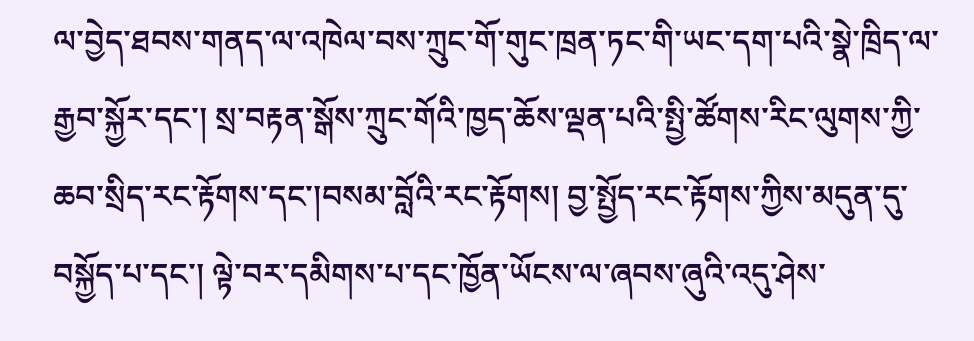ལ་བྱེད་ཐབས་གནད་ལ་འཁེལ་བས་ཀྲུང་གོ་གུང་ཁྲན་ཏང་གི་ཡང་དག་པའི་སྣེ་ཁྲིད་ལ་རྒྱབ་སྐྱོར་དང་། སྲ་བརྟན་སྒོས་ཀྲུང་གོའི་ཁྱད་ཆོས་ལྡན་པའི་སྤྱི་ཚོགས་རིང་ལུགས་ཀྱི་ཆབ་སྲིད་རང་རྟོགས་དང་།བསམ་བློའི་རང་རྟོགས། བྱ་སྤྱོད་རང་རྟོགས་ཀྱིས་མདུན་དུ་བསྐྱོད་པ་དང་། ལྟེ་བར་དམིགས་པ་དང་ཁྱོན་ཡོངས་ལ་ཞབས་ཞུའི་འདུ་ཤེས་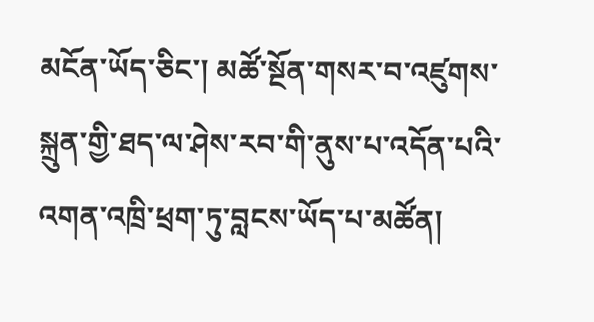མངོན་ཡོད་ཅིང་། མཚོ་སྔོན་གསར་བ་འཛུགས་སྐྲུན་གྱི་ཐད་ལ་ཤེས་རབ་གི་ནུས་པ་འདོན་པའི་འགན་འཁྲི་ཕྲག་ཏུ་བླངས་ཡོད་པ་མཚོན།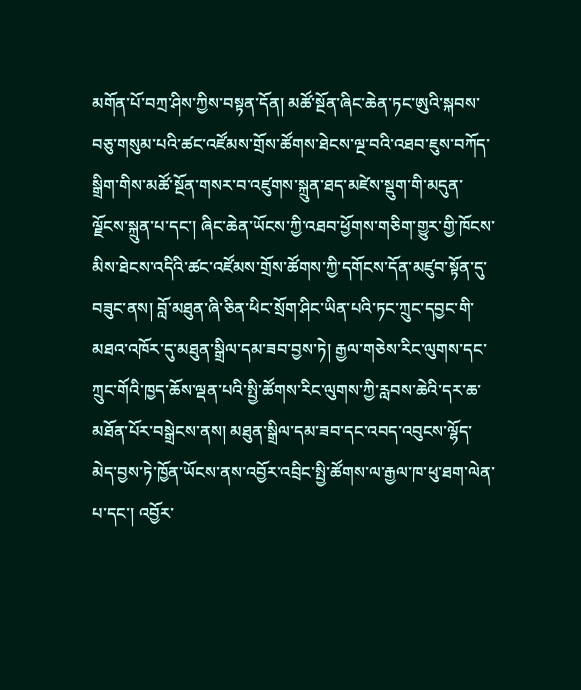མགོན་པོ་བཀྲ་ཤིས་ཀྱིས་བསྟན་དོན། མཚོ་སྔོན་ཞིང་ཆེན་ཏང་ཨུའི་སྐབས་བཅུ་གསུམ་པའི་ཚང་འཛོམས་གྲོས་ཚོགས་ཐེངས་ལྔ་བའི་འཐབ་ཇུས་བཀོད་སྒྲིག་གིས་མཚོ་སྔོན་གསར་བ་འཛུགས་སྐྲུན་ཐད་མཛེས་སྡུག་གི་མདུན་ལྗོངས་སྐྲུན་པ་དང་། ཞིང་ཆེན་ཡོངས་ཀྱི་འཐབ་ཕྱོགས་གཅིག་གྱུར་གྱི་ཁོངས་མིས་ཐེངས་འདིའི་ཚང་འཛོམས་གྲོས་ཚོགས་ཀྱི་དགོངས་དོན་མཛུབ་སྟོན་དུ་བཟུང་ནས། བློ་མཐུན་ཞི་ཅིན་ཕིང་སྲོག་ཤིང་ཡིན་པའི་ཏང་ཀྲུང་དབྱང་གི་མཐའ་འཁོར་དུ་མཐུན་སྒྲིལ་དམ་ཟབ་བྱས་ཏེ། རྒྱལ་གཅེས་རིང་ལུགས་དང་ཀྲུང་གོའི་ཁྱད་ཆོས་ལྡན་པའི་སྤྱི་ཚོགས་རིང་ལུགས་ཀྱི་རླབས་ཆེའི་དར་ཆ་མཐོན་པོར་བསྒྲེངས་ནས། མཐུན་སྒྲིལ་དམ་ཟབ་དང་འབད་འབུངས་ལྷོད་མེད་བྱས་ཏེ་ཁྱོན་ཡོངས་ནས་འབྱོར་འབྲིང་སྤྱི་ཚོགས་ལ་རྒྱལ་ཁ་ཕུ་ཐག་ལེན་པ་དང་། འབྱོར་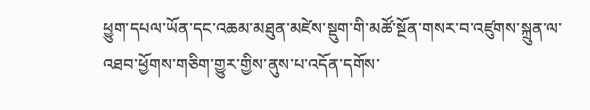ཕྱུག་དཔལ་ཡོན་དང་འཆམ་མཐུན་མཛེས་སྡུག་གི་མཚོ་སྔོན་གསར་བ་འཛུགས་སྐྲུན་ལ་འཐབ་ཕྱོགས་གཅིག་གྱུར་གྱིས་ནུས་པ་འདོན་དགོས་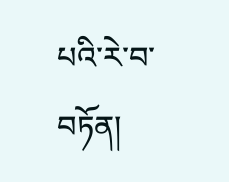པའི་རེ་བ་བཏོན།